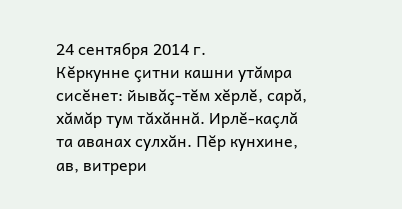24 сентября 2014 г.
Кĕркунне çитни кашни утăмра сисĕнет: йывăç-тĕм хĕрлĕ, сарă, хăмăр тум тăхăннă. Ирлĕ-каçлă та аванах сулхăн. Пĕр кунхине, ав, витрери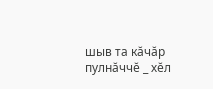шыв та кăчăр пулнăччĕ _ хĕл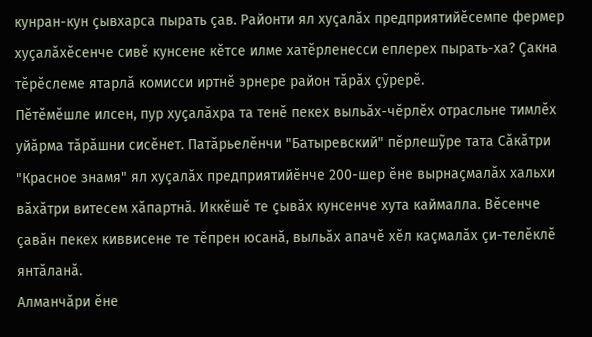кунран-кун çывхарса пырать çав. Районти ял хуçалăх предприятийĕсемпе фермер хуçалăхĕсенче сивĕ кунсене кĕтсе илме хатĕрленесси еплерех пырать-ха? Çакна тĕрĕслеме ятарлă комисси иртнĕ эрнере район тăрăх çỹрерĕ.
Пĕтĕмĕшле илсен, пур хуçалăхра та тенĕ пекех выльăх-чĕрлĕх отрасльне тимлĕх уйăрма тăрăшни сисĕнет. Патăрьелĕнчи "Батыревский" пĕрлешỹре тата Сăкăтри "Красное знамя" ял хуçалăх предприятийĕнче 200-шер ĕне вырнаçмалăх хальхи вăхăтри витесем хăпартнă. Иккĕшĕ те çывăх кунсенче хута каймалла. Вĕсенче çавăн пекех киввисене те тĕпрен юсанă, выльăх апачĕ хĕл каçмалăх çи-телĕклĕ янтăланă.
Алманчăри ĕне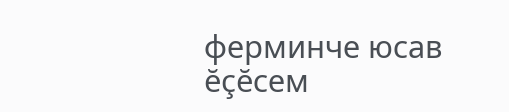ферминче юсав ĕçĕсем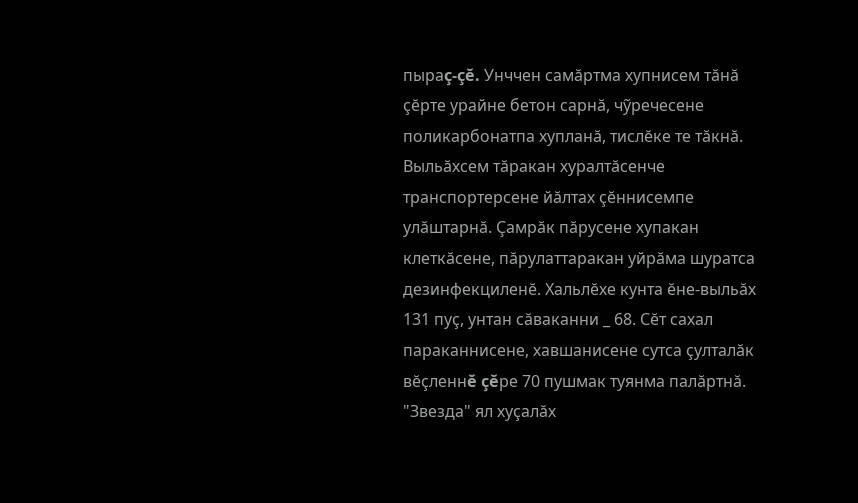пыраç-çĕ. Унччен самăртма хупнисем тăнă çĕрте урайне бетон сарнă, чỹречесене поликарбонатпа хупланă, тислĕке те тăкнă. Выльăхсем тăракан хуралтăсенче транспортерсене йăлтах çĕннисемпе улăштарнă. Çамрăк пăрусене хупакан клеткăсене, пăрулаттаракан уйрăма шуратса дезинфекциленĕ. Хальлĕхе кунта ĕне-выльăх 131 пуç, унтан сăваканни _ 68. Сĕт сахал параканнисене, хавшанисене сутса çулталăк вĕçленнĕ çĕре 70 пушмак туянма палăртнă.
"Звезда" ял хуçалăх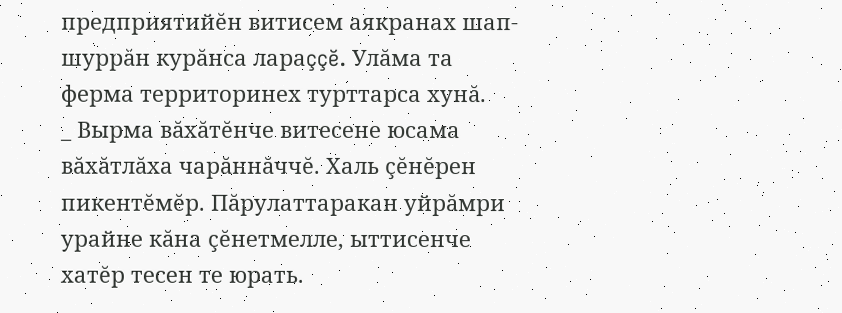предприятийĕн витисем аякранах шап-шуррăн курăнса лараççĕ. Улăма та ферма территоринех турттарса хунă.
_ Вырма вăхăтĕнче витесене юсама вăхăтлăха чарăннăччĕ. Халь çĕнĕрен пикентĕмĕр. Пăрулаттаракан уйрăмри урайне кăна çĕнетмелле, ыттисенче хатĕр тесен те юрать.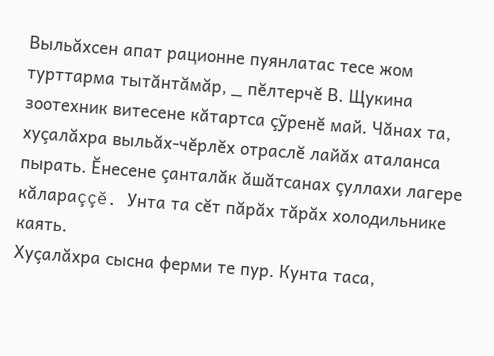Выльăхсен апат рационне пуянлатас тесе жом турттарма тытăнтăмăр, _ пĕлтерчĕ В. Щукина зоотехник витесене кăтартса çỹренĕ май. Чăнах та, хуçалăхра выльăх-чĕрлĕх отраслĕ лайăх аталанса пырать. Ĕнесене çанталăк ăшăтсанах çуллахи лагере кăлараççĕ. Унта та сĕт пăрăх тăрăх холодильнике каять.
Хуçалăхра сысна ферми те пур. Кунта таса,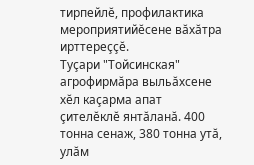тирпейлĕ, профилактика мероприятийĕсене вăхăтра ирттереççĕ.
Туçари "Тойсинская" агрофирмăра выльăхсене хĕл каçарма апат çителĕклĕ янтăланă. 400 тонна сенаж, 380 тонна утă, улăм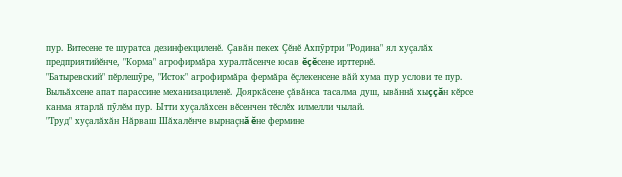пур. Витесене те шуратса дезинфекциленĕ. Çавăн пекех Çĕнĕ Ахпỹртри "Родина" ял хуçалăх предприятийĕнче, "Корма" агрофирмăра хуралтăсенче юсав ĕçĕсене ирттернĕ.
"Батыревский" пĕрлешỹре, "Исток" агрофирмăра фермăра ĕçлекенсене вăй хума пур услови те пур. Выльăхсене апат парассине механизациленĕ. Дояркăсене çăвăнса тасалма душ, ывăннă хыççăн кĕрсе канма ятарлă пỹлĕм пур. Ытти хуçалăхсен вĕсенчен тĕслĕх илмелли чылай.
"Труд" хуçалăхăн Нăрваш Шăхалĕнче вырнаçнă ĕне фермине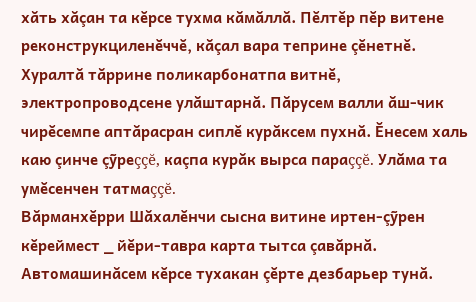хăть хăçан та кĕрсе тухма кăмăллă. Пĕлтĕр пĕр витене реконструкциленĕччĕ, кăçал вара теприне çĕнетнĕ. Хуралтă тăррине поликарбонатпа витнĕ, электропроводсене улăштарнă. Пăрусем валли ăш-чик чирĕсемпе аптăрасран сиплĕ курăксем пухнă. Ĕнесем халь каю çинче çỹреççĕ, каçпа курăк вырса параççĕ. Улăма та умĕсенчен татмаççĕ.
Вăрманхĕрри Шăхалĕнчи сысна витине иртен-çỹрен кĕреймест _ йĕри-тавра карта тытса çавăрнă. Автомашинăсем кĕрсе тухакан çĕрте дезбарьер тунă.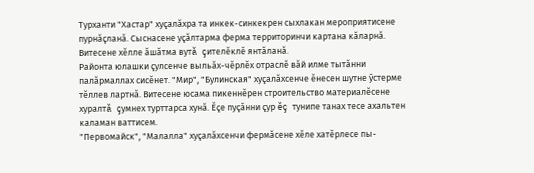Турханти "Хастар" хуçалăхра та инкек-синкекрен сыхлакан мероприятисене пурнăçланă. Сыснасене уçăлтарма ферма территоринчи картана кăларнă. Витесене хĕлле ăшăтма вутă çителĕклĕ янтăланă.
Районта юлашки çулсенче выльăх-чĕрлĕх отраслĕ вăй илме тытăнни палăрмаллах сисĕнет. "Мир", "Булинская" хуçалăхсенче ĕнесен шутне ỹстерме тĕллев лартнă. Витесене юсама пикеннĕрен строительство материалĕсене хуралтă çумнех турттарса хунă. Ĕçе пуçăнни çур ĕç тунипе танах тесе ахальтен каламан ваттисем.
"Первомайск", "Малалла" хуçалăхсенчи фермăсене хĕле хатĕрлесе пы-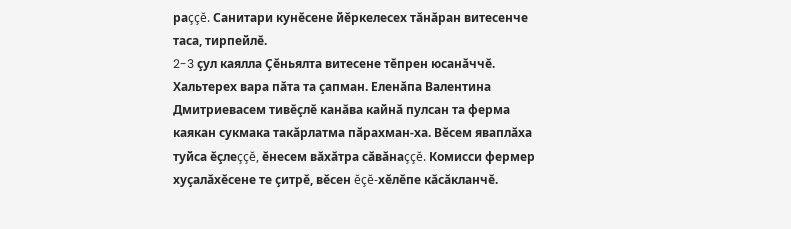раççĕ. Санитари кунĕсене йĕркелесех тăнăран витесенче таса, тирпейлĕ.
2-3 çул каялла Çĕньялта витесене тĕпрен юсанăччĕ. Хальтерех вара пăта та çапман. Еленăпа Валентина Дмитриевасем тивĕçлĕ канăва кайнă пулсан та ферма каякан сукмака такăрлатма пăрахман-ха. Вĕсем яваплăха туйса ĕçлеççĕ, ĕнесем вăхăтра сăвăнаççĕ. Комисси фермер хуçалăхĕсене те çитрĕ, вĕсен ĕçĕ-хĕлĕпе кăсăкланчĕ.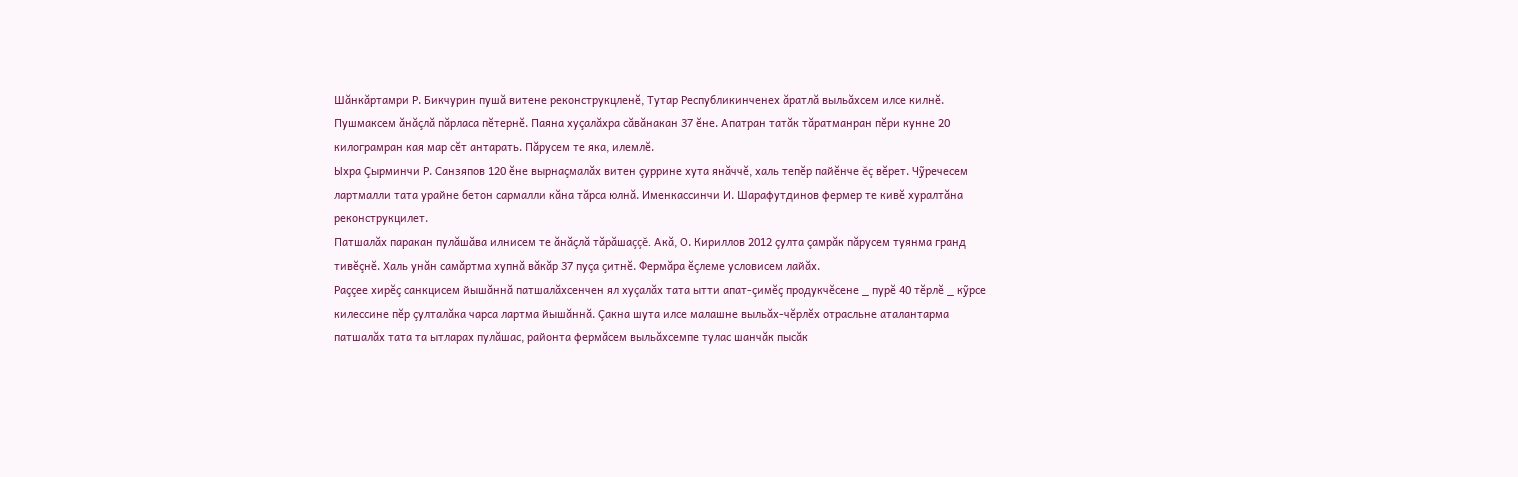Шăнкăртамри Р. Бикчурин пушă витене реконструкцленĕ, Тутар Республикинченех ăратлă выльăхсем илсе килнĕ. Пушмаксем ăнăçлă пăрласа пĕтернĕ. Паяна хуçалăхра сăвăнакан 37 ĕне. Апатран татăк тăратманран пĕри кунне 20 килограмран кая мар сĕт антарать. Пăрусем те яка, илемлĕ.
Ыхра Çырминчи Р. Санзяпов 120 ĕне вырнаçмалăх витен çуррине хута янăччĕ, халь тепĕр пайĕнче ĕç вĕрет. Чỹречесем лартмалли тата урайне бетон сармалли кăна тăрса юлнă. Именкассинчи И. Шарафутдинов фермер те кивĕ хуралтăна реконструкцилет.
Патшалăх паракан пулăшăва илнисем те ăнăçлă тăрăшаççĕ. Акă, О. Кириллов 2012 çулта çамрăк пăрусем туянма гранд тивĕçнĕ. Халь унăн самăртма хупнă вăкăр 37 пуçа çитнĕ. Фермăра ĕçлеме условисем лайăх.
Раççее хирĕç санкцисем йышăннă патшалăхсенчен ял хуçалăх тата ытти апат-çимĕç продукчĕсене _ пурĕ 40 тĕрлĕ _ кỹрсе килессине пĕр çулталăка чарса лартма йышăннă. Çакна шута илсе малашне выльăх-чĕрлĕх отрасльне аталантарма патшалăх тата та ытларах пулăшас, районта фермăсем выльăхсемпе тулас шанчăк пысăк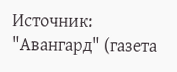Источник: "Авангард" (газета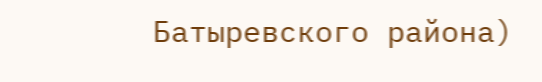Батыревского района)